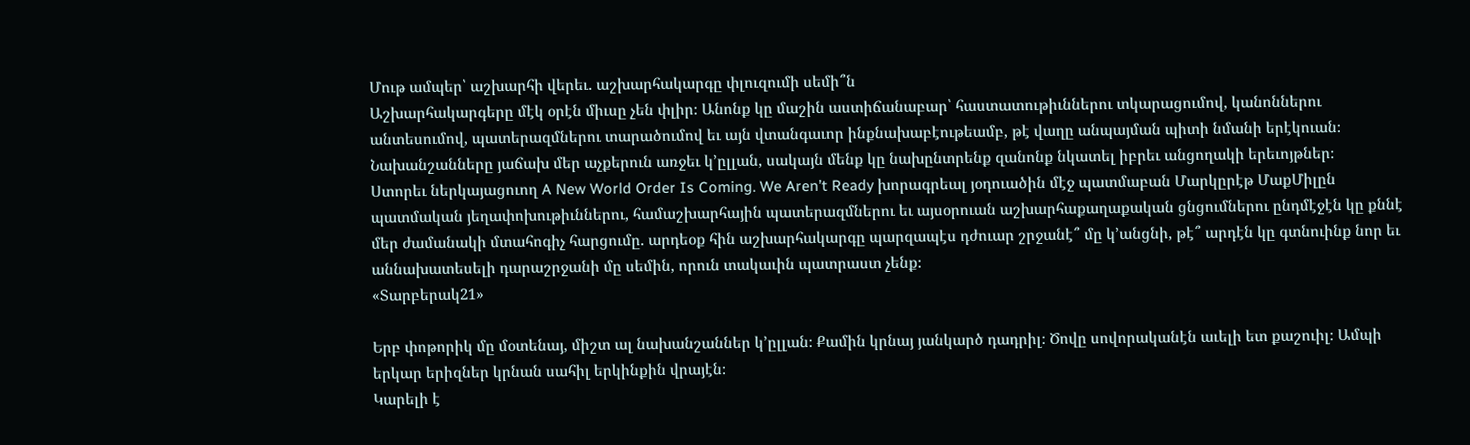Մութ ամպեր՝ աշխարհի վերեւ. աշխարհակարգը փլուզումի սեմի՞ն
Աշխարհակարգերը մէկ օրէն միւսը չեն փլիր։ Անոնք կը մաշին աստիճանաբար՝ հաստատութիւններու տկարացումով, կանոններու անտեսումով, պատերազմներու տարածումով եւ այն վտանգաւոր ինքնախաբէութեամբ, թէ վաղը անպայման պիտի նմանի երէկուան։ Նախանշանները յաճախ մեր աչքերուն առջեւ կ’ըլլան, սակայն մենք կը նախընտրենք զանոնք նկատել իբրեւ անցողակի երեւոյթներ։
Ստորեւ ներկայացուող A New World Order Is Coming. We Aren’t Ready խորագրեալ յօդուածին մէջ պատմաբան Մարկըրէթ ՄաքՄիլըն պատմական յեղափոխութիւններու, համաշխարհային պատերազմներու եւ այսօրուան աշխարհաքաղաքական ցնցումներու ընդմէջէն կը քննէ մեր ժամանակի մտահոգիչ հարցումը. արդեօք հին աշխարհակարգը պարզապէս դժուար շրջանէ՞ մը կ՚անցնի, թէ՞ արդէն կը գտնուինք նոր եւ աննախատեսելի դարաշրջանի մը սեմին, որուն տակաւին պատրաստ չենք։
«Տարբերակ21»

Երբ փոթորիկ մը մօտենայ, միշտ ալ նախանշաններ կ՚ըլլան։ Քամին կրնայ յանկարծ դադրիլ։ Ծովը սովորականէն աւելի ետ քաշուիլ։ Ամպի երկար երիզներ կրնան սահիլ երկինքին վրայէն։
Կարելի է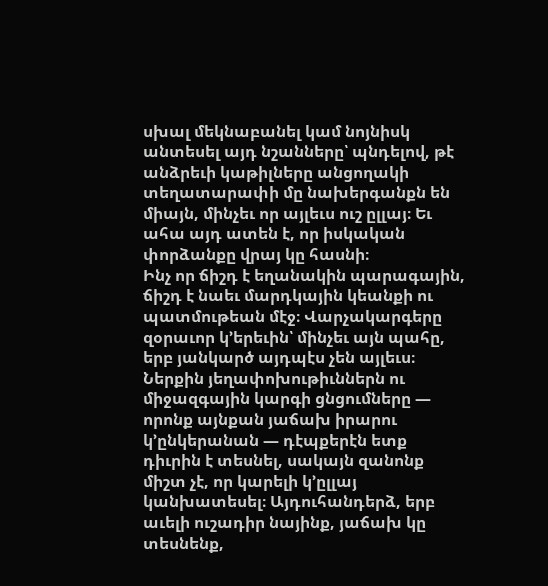սխալ մեկնաբանել կամ նոյնիսկ անտեսել այդ նշանները՝ պնդելով, թէ անձրեւի կաթիլները անցողակի տեղատարափի մը նախերգանքն են միայն, մինչեւ որ այլեւս ուշ ըլլայ։ Եւ ահա այդ ատեն է, որ իսկական փորձանքը վրայ կը հասնի։
Ինչ որ ճիշդ է եղանակին պարագային, ճիշդ է նաեւ մարդկային կեանքի ու պատմութեան մէջ։ Վարչակարգերը զօրաւոր կ՚երեւին՝ մինչեւ այն պահը, երբ յանկարծ այդպէս չեն այլեւս։ Ներքին յեղափոխութիւններն ու միջազգային կարգի ցնցումները — որոնք այնքան յաճախ իրարու կ՚ընկերանան — դէպքերէն ետք դիւրին է տեսնել, սակայն զանոնք միշտ չէ, որ կարելի կ՚ըլլայ կանխատեսել։ Այդուհանդերձ, երբ աւելի ուշադիր նայինք, յաճախ կը տեսնենք,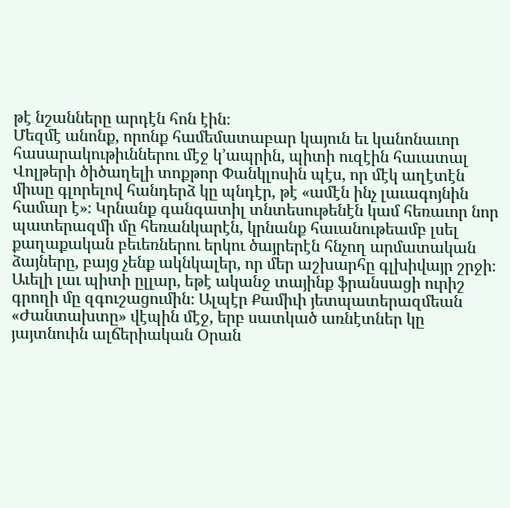թէ նշանները արդէն հոն էին։
Մեզմէ անոնք, որոնք համեմատաբար կայուն եւ կանոնաւոր հասարակութիւններու մէջ կ՚ապրին, պիտի ուզէին հաւատալ Վոլթերի ծիծաղելի տոքթոր Փանկլոսին պէս, որ մէկ աղէտէն միւսը գլորելով հանդերձ կը պնդէր, թէ «ամէն ինչ լաւագոյնին համար է»։ Կրնանք գանգատիլ տնտեսութենէն կամ հեռաւոր նոր պատերազմի մը հեռանկարէն, կրնանք հաւանութեամբ լսել քաղաքական բեւեռներու երկու ծայրերէն հնչող արմատական ձայները, բայց չենք ակնկալեր, որ մեր աշխարհը գլխիվայր շրջի։
Աւելի լաւ պիտի ըլլար, եթէ ականջ տայինք ֆրանսացի ուրիշ գրողի մը զգուշացումին։ Ալպէր Քամիւի յետպատերազմեան «Ժանտախտը» վէպին մէջ, երբ սատկած առնէտներ կը յայտնուին ալճերիական Օրան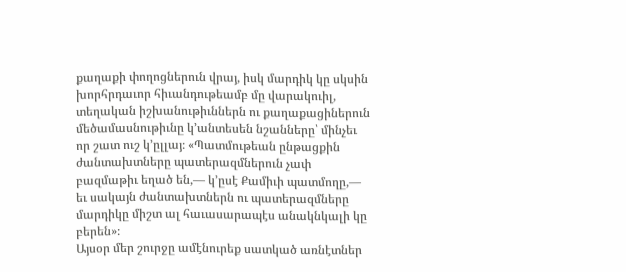քաղաքի փողոցներուն վրայ, իսկ մարդիկ կը սկսին խորհրդաւոր հիւանդութեամբ մը վարակուիլ, տեղական իշխանութիւններն ու քաղաքացիներուն մեծամասնութիւնը կ՚անտեսեն նշանները՝ մինչեւ որ շատ ուշ կ՚ըլլայ։ «Պատմութեան ընթացքին ժանտախտները պատերազմներուն չափ բազմաթիւ եղած են,— կ՚ըսէ Քամիւի պատմողը,— եւ սակայն ժանտախտներն ու պատերազմները մարդիկը միշտ ալ հաւասարապէս անակնկալի կը բերեն»։
Այսօր մեր շուրջը ամէնուրեք սատկած առնէտներ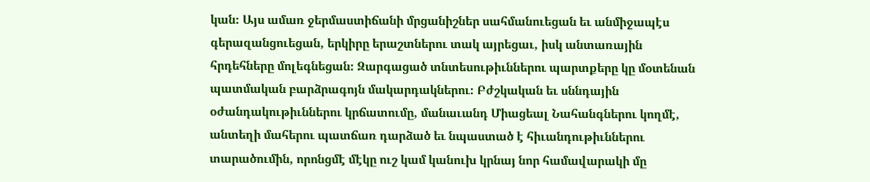կան։ Այս ամառ ջերմաստիճանի մրցանիշներ սահմանուեցան եւ անմիջապէս գերազանցուեցան, երկիրը երաշտներու տակ այրեցաւ, իսկ անտառային հրդեհները մոլեգնեցան։ Զարգացած տնտեսութիւններու պարտքերը կը մօտենան պատմական բարձրագոյն մակարդակներու։ Բժշկական եւ սննդային օժանդակութիւններու կրճատումը, մանաւանդ Միացեալ Նահանգներու կողմէ, անտեղի մահերու պատճառ դարձած եւ նպաստած է հիւանդութիւններու տարածումին, որոնցմէ մէկը ուշ կամ կանուխ կրնայ նոր համավարակի մը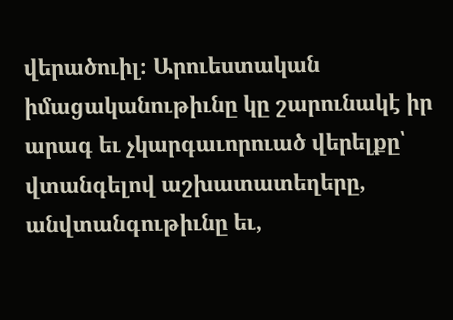վերածուիլ։ Արուեստական իմացականութիւնը կը շարունակէ իր արագ եւ չկարգաւորուած վերելքը՝ վտանգելով աշխատատեղերը, անվտանգութիւնը եւ,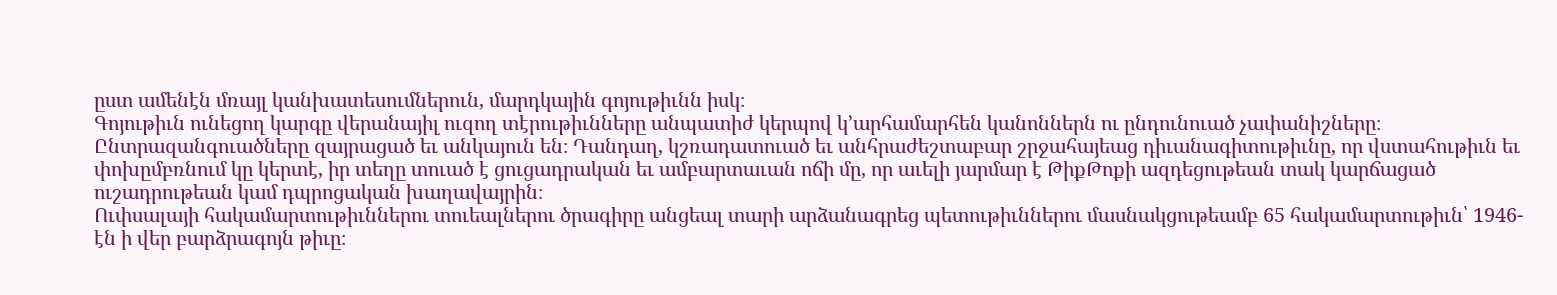ըստ ամենէն մռայլ կանխատեսումներուն, մարդկային գոյութիւնն իսկ։
Գոյութիւն ունեցող կարգը վերանայիլ ուզող տէրութիւնները անպատիժ կերպով կ՚արհամարհեն կանոններն ու ընդունուած չափանիշները։ Ընտրազանգուածները զայրացած եւ անկայուն են։ Դանդաղ, կշռադատուած եւ անհրաժեշտաբար շրջահայեաց դիւանագիտութիւնը, որ վստահութիւն եւ փոխըմբռնում կը կերտէ, իր տեղը տուած է ցուցադրական եւ ամբարտաւան ոճի մը, որ աւելի յարմար է ԹիքԹոքի ազդեցութեան տակ կարճացած ուշադրութեան կամ դպրոցական խաղավայրին։
Ուփսալայի հակամարտութիւններու տուեալներու ծրագիրը անցեալ տարի արձանագրեց պետութիւններու մասնակցութեամբ 65 հակամարտութիւն՝ 1946-էն ի վեր բարձրագոյն թիւը։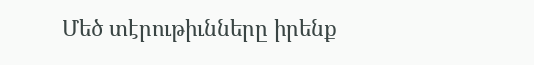Մեծ տէրութիւնները իրենք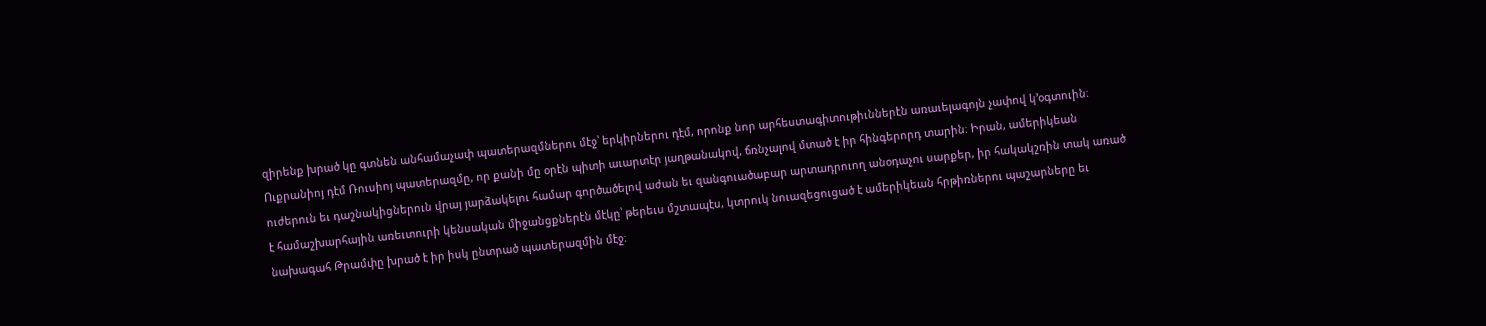զիրենք խրած կը գտնեն անհամաչափ պատերազմներու մէջ՝ երկիրներու դէմ, որոնք նոր արհեստագիտութիւններէն առաւելագոյն չափով կ՚օգտուին։ Ուքրանիոյ դէմ Ռուսիոյ պատերազմը, որ քանի մը օրէն պիտի աւարտէր յաղթանակով, ճռնչալով մտած է իր հինգերորդ տարին։ Իրան, ամերիկեան ուժերուն եւ դաշնակիցներուն վրայ յարձակելու համար գործածելով աժան եւ զանգուածաբար արտադրուող անօդաչու սարքեր, իր հակակշռին տակ առած է համաշխարհային առեւտուրի կենսական միջանցքներէն մէկը՝ թերեւս մշտապէս, կտրուկ նուազեցուցած է ամերիկեան հրթիռներու պաշարները եւ նախագահ Թրամփը խրած է իր իսկ ընտրած պատերազմին մէջ։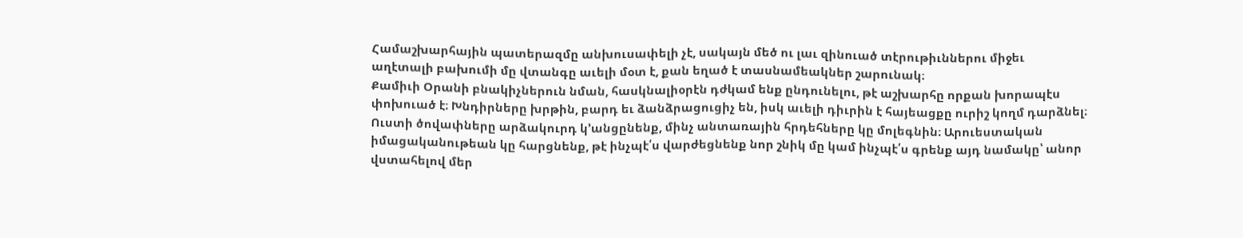Համաշխարհային պատերազմը անխուսափելի չէ, սակայն մեծ ու լաւ զինուած տէրութիւններու միջեւ աղէտալի բախումի մը վտանգը աւելի մօտ է, քան եղած է տասնամեակներ շարունակ։
Քամիւի Օրանի բնակիչներուն նման, հասկնալիօրէն դժկամ ենք ընդունելու, թէ աշխարհը որքան խորապէս փոխուած է։ Խնդիրները խրթին, բարդ եւ ձանձրացուցիչ են, իսկ աւելի դիւրին է հայեացքը ուրիշ կողմ դարձնել։ Ուստի ծովափները արձակուրդ կ՚անցընենք, մինչ անտառային հրդեհները կը մոլեգնին։ Արուեստական իմացականութեան կը հարցնենք, թէ ինչպէ՛ս վարժեցնենք նոր շնիկ մը կամ ինչպէ՛ս գրենք այդ նամակը՝ անոր վստահելով մեր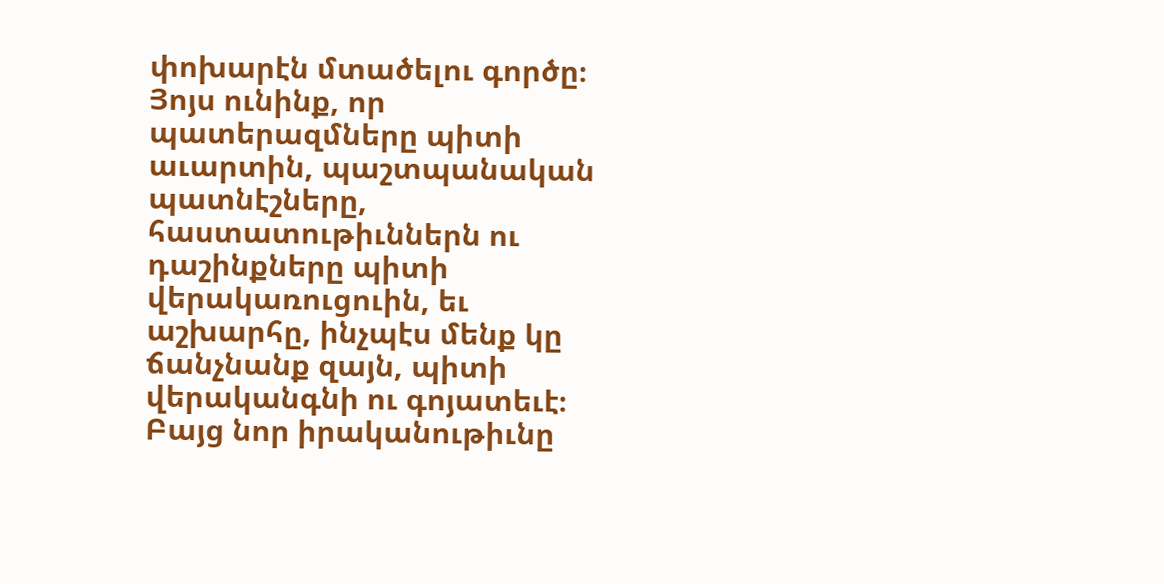փոխարէն մտածելու գործը։ Յոյս ունինք, որ պատերազմները պիտի աւարտին, պաշտպանական պատնէշները, հաստատութիւններն ու դաշինքները պիտի վերակառուցուին, եւ աշխարհը, ինչպէս մենք կը ճանչնանք զայն, պիտի վերականգնի ու գոյատեւէ։
Բայց նոր իրականութիւնը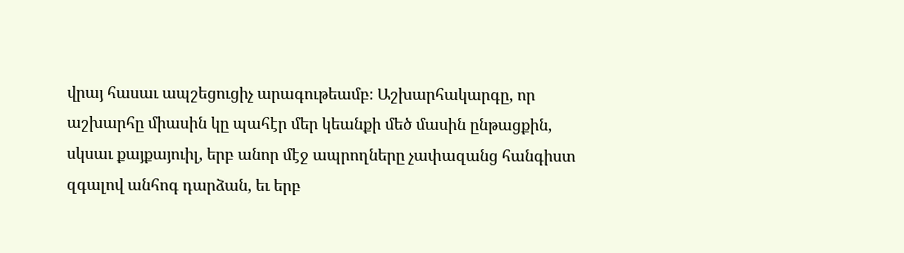վրայ հասաւ ապշեցուցիչ արագութեամբ։ Աշխարհակարգը, որ աշխարհը միասին կը պահէր մեր կեանքի մեծ մասին ընթացքին, սկսաւ քայքայուիլ, երբ անոր մէջ ապրողները չափազանց հանգիստ զգալով անհոգ դարձան, եւ երբ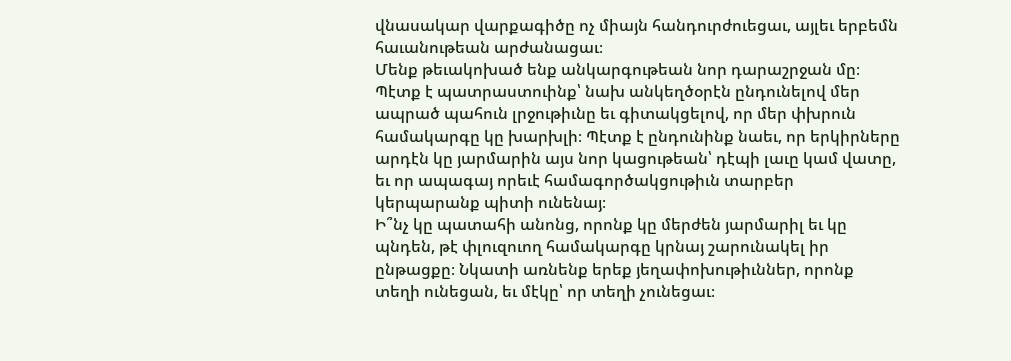վնասակար վարքագիծը ոչ միայն հանդուրժուեցաւ, այլեւ երբեմն հաւանութեան արժանացաւ։
Մենք թեւակոխած ենք անկարգութեան նոր դարաշրջան մը։ Պէտք է պատրաստուինք՝ նախ անկեղծօրէն ընդունելով մեր ապրած պահուն լրջութիւնը եւ գիտակցելով, որ մեր փխրուն համակարգը կը խարխլի։ Պէտք է ընդունինք նաեւ, որ երկիրները արդէն կը յարմարին այս նոր կացութեան՝ դէպի լաւը կամ վատը, եւ որ ապագայ որեւէ համագործակցութիւն տարբեր կերպարանք պիտի ունենայ։
Ի՞նչ կը պատահի անոնց, որոնք կը մերժեն յարմարիլ եւ կը պնդեն, թէ փլուզուող համակարգը կրնայ շարունակել իր ընթացքը։ Նկատի առնենք երեք յեղափոխութիւններ, որոնք տեղի ունեցան, եւ մէկը՝ որ տեղի չունեցաւ։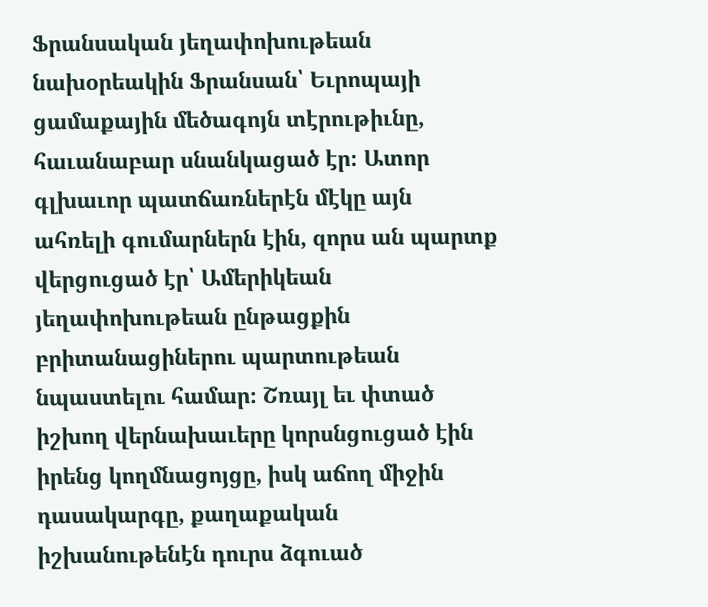Ֆրանսական յեղափոխութեան նախօրեակին Ֆրանսան՝ Եւրոպայի ցամաքային մեծագոյն տէրութիւնը, հաւանաբար սնանկացած էր։ Ատոր գլխաւոր պատճառներէն մէկը այն ահռելի գումարներն էին, զորս ան պարտք վերցուցած էր՝ Ամերիկեան յեղափոխութեան ընթացքին բրիտանացիներու պարտութեան նպաստելու համար։ Շռայլ եւ փտած իշխող վերնախաւերը կորսնցուցած էին իրենց կողմնացոյցը, իսկ աճող միջին դասակարգը, քաղաքական իշխանութենէն դուրս ձգուած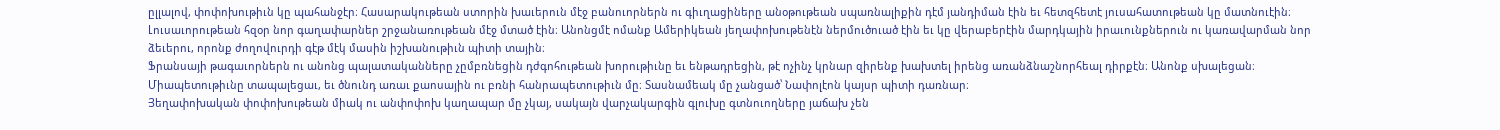ըլլալով, փոփոխութիւն կը պահանջէր։ Հասարակութեան ստորին խաւերուն մէջ բանուորներն ու գիւղացիները անօթութեան սպառնալիքին դէմ յանդիման էին եւ հետզհետէ յուսահատութեան կը մատնուէին։
Լուսաւորութեան հզօր նոր գաղափարներ շրջանառութեան մէջ մտած էին։ Անոնցմէ ոմանք Ամերիկեան յեղափոխութենէն ներմուծուած էին եւ կը վերաբերէին մարդկային իրաւունքներուն ու կառավարման նոր ձեւերու, որոնք ժողովուրդի գէթ մէկ մասին իշխանութիւն պիտի տային։
Ֆրանսայի թագաւորներն ու անոնց պալատականները չըմբռնեցին դժգոհութեան խորութիւնը եւ ենթադրեցին, թէ ոչինչ կրնար զիրենք խախտել իրենց առանձնաշնորհեալ դիրքէն։ Անոնք սխալեցան։ Միապետութիւնը տապալեցաւ, եւ ծնունդ առաւ քաոսային ու բռնի հանրապետութիւն մը։ Տասնամեակ մը չանցած՝ Նափոլէոն կայսր պիտի դառնար։
Յեղափոխական փոփոխութեան միակ ու անփոփոխ կաղապար մը չկայ, սակայն վարչակարգին գլուխը գտնուողները յաճախ չեն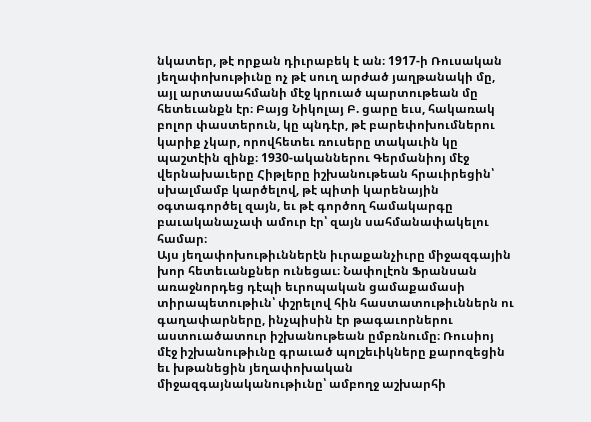նկատեր, թէ որքան դիւրաբեկ է ան։ 1917-ի Ռուսական յեղափոխութիւնը ոչ թէ սուղ արժած յաղթանակի մը, այլ արտասահմանի մէջ կրուած պարտութեան մը հետեւանքն էր։ Բայց Նիկոլայ Բ. ցարը եւս, հակառակ բոլոր փաստերուն, կը պնդէր, թէ բարեփոխումներու կարիք չկար, որովհետեւ ռուսերը տակաւին կը պաշտէին զինք։ 1930-ականներու Գերմանիոյ մէջ վերնախաւերը Հիթլերը իշխանութեան հրաւիրեցին՝ սխալմամբ կարծելով, թէ պիտի կարենային օգտագործել զայն, եւ թէ գործող համակարգը բաւականաչափ ամուր էր՝ զայն սահմանափակելու համար։
Այս յեղափոխութիւններէն իւրաքանչիւրը միջազգային խոր հետեւանքներ ունեցաւ։ Նափոլէոն Ֆրանսան առաջնորդեց դէպի եւրոպական ցամաքամասի տիրապետութիւն՝ փշրելով հին հաստատութիւններն ու գաղափարները, ինչպիսին էր թագաւորներու աստուածատուր իշխանութեան ըմբռնումը։ Ռուսիոյ մէջ իշխանութիւնը գրաւած պոլշեւիկները քարոզեցին եւ խթանեցին յեղափոխական միջազգայնականութիւնը՝ ամբողջ աշխարհի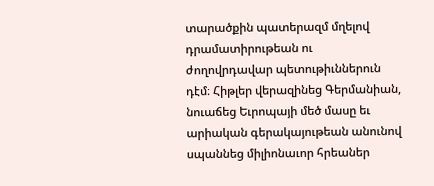տարածքին պատերազմ մղելով դրամատիրութեան ու ժողովրդավար պետութիւններուն դէմ։ Հիթլեր վերազինեց Գերմանիան, նուաճեց Եւրոպայի մեծ մասը եւ արիական գերակայութեան անունով սպաննեց միլիոնաւոր հրեաներ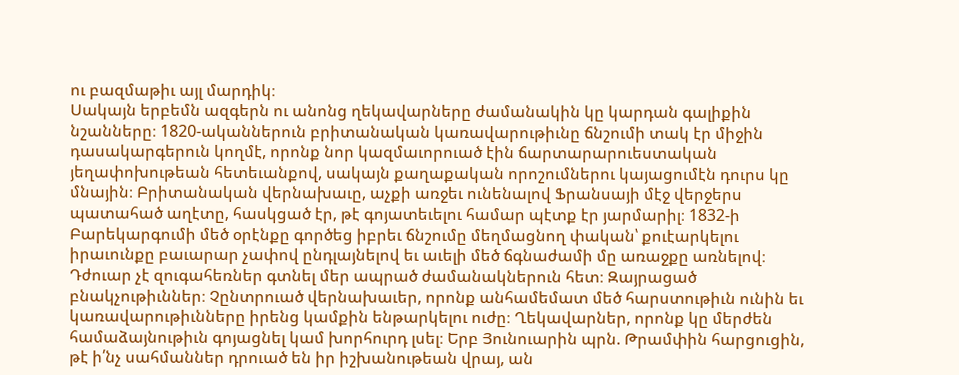ու բազմաթիւ այլ մարդիկ։
Սակայն երբեմն ազգերն ու անոնց ղեկավարները ժամանակին կը կարդան գալիքին նշանները։ 1820-ականներուն բրիտանական կառավարութիւնը ճնշումի տակ էր միջին դասակարգերուն կողմէ, որոնք նոր կազմաւորուած էին ճարտարարուեստական յեղափոխութեան հետեւանքով, սակայն քաղաքական որոշումներու կայացումէն դուրս կը մնային։ Բրիտանական վերնախաւը, աչքի առջեւ ունենալով Ֆրանսայի մէջ վերջերս պատահած աղէտը, հասկցած էր, թէ գոյատեւելու համար պէտք էր յարմարիլ։ 1832-ի Բարեկարգումի մեծ օրէնքը գործեց իբրեւ ճնշումը մեղմացնող փական՝ քուէարկելու իրաւունքը բաւարար չափով ընդլայնելով եւ աւելի մեծ ճգնաժամի մը առաջքը առնելով։
Դժուար չէ զուգահեռներ գտնել մեր ապրած ժամանակներուն հետ։ Զայրացած բնակչութիւններ։ Չընտրուած վերնախաւեր, որոնք անհամեմատ մեծ հարստութիւն ունին եւ կառավարութիւնները իրենց կամքին ենթարկելու ուժը։ Ղեկավարներ, որոնք կը մերժեն համաձայնութիւն գոյացնել կամ խորհուրդ լսել։ Երբ Յունուարին պրն. Թրամփին հարցուցին, թէ ի՛նչ սահմաններ դրուած են իր իշխանութեան վրայ, ան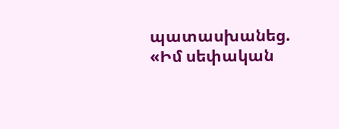պատասխանեց. «Իմ սեփական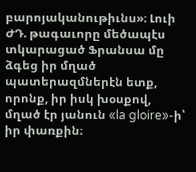բարոյականութիւնս»։ Լուի ԺԴ. թագաւորը մեծապէս տկարացած Ֆրանսա մը ձգեց իր մղած պատերազմներէն ետք, որոնք, իր իսկ խօսքով, մղած էր յանուն «la gloire»-ի՝ իր փառքին։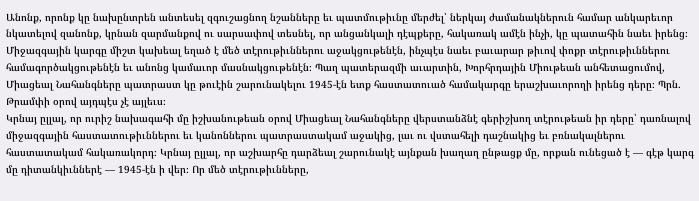Անոնք, որոնք կը նախընտրեն անտեսել զգուշացնող նշանները եւ պատմութիւնը մերժել՝ ներկայ ժամանակներուն համար անկարեւոր նկատելով զանոնք, կրնան զարմանքով ու սարսափով տեսնել, որ անցանկալի դէպքերը, հակառակ ամէն ինչի, կը պատահին նաեւ իրենց։
Միջազգային կարգը միշտ կախեալ եղած է մեծ տէրութիւններու աջակցութենէն, ինչպէս նաեւ բաւարար թիւով փոքր տէրութիւններու համագործակցութենէն եւ անոնց կամաւոր մասնակցութենէն։ Պաղ պատերազմի աւարտին, Խորհրդային Միութեան անհետացումով, Միացեալ Նահանգները պատրաստ կը թուէին շարունակելու 1945-էն ետք հաստատուած համակարգը երաշխաւորողի իրենց դերը։ Պրն. Թրամփի օրով այդպէս չէ այլեւս։
Կրնայ ըլլալ, որ ուրիշ նախագահի մը իշխանութեան օրով Միացեալ Նահանգները վերստանձնէ գերիշխող տէրութեան իր դերը՝ դառնալով միջազգային հաստատութիւններու եւ կանոններու պատրաստակամ աջակից, լաւ ու վստահելի դաշնակից եւ բռնակալներու հաստատակամ հակառակորդ։ Կրնայ ըլլալ, որ աշխարհը դարձեալ շարունակէ այնքան խաղաղ ընթացք մը, որքան ունեցած է — գէթ կարգ մը դիտանկիւններէ — 1945-էն ի վեր։ Որ մեծ տէրութիւնները,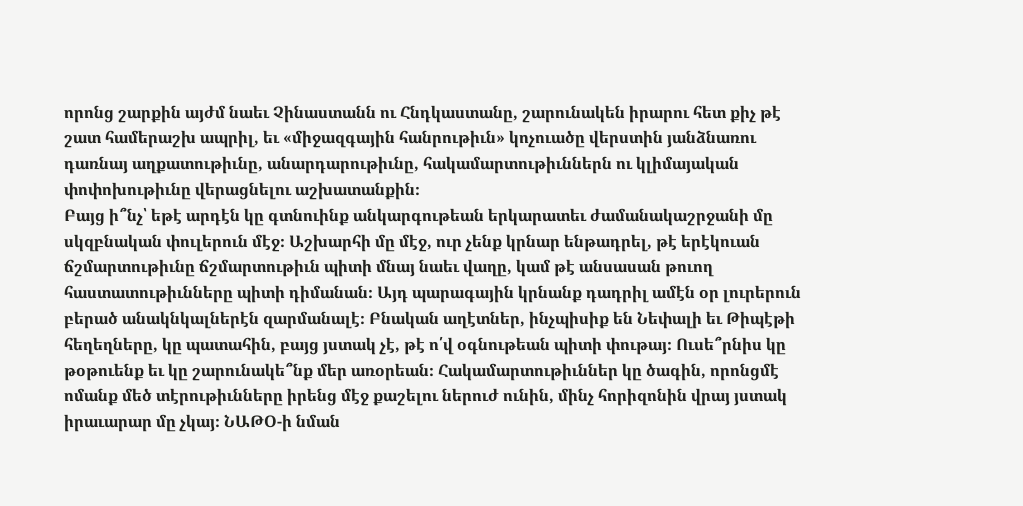որոնց շարքին այժմ նաեւ Չինաստանն ու Հնդկաստանը, շարունակեն իրարու հետ քիչ թէ շատ համերաշխ ապրիլ, եւ «միջազգային հանրութիւն» կոչուածը վերստին յանձնառու դառնայ աղքատութիւնը, անարդարութիւնը, հակամարտութիւններն ու կլիմայական փոփոխութիւնը վերացնելու աշխատանքին։
Բայց ի՞նչ՝ եթէ արդէն կը գտնուինք անկարգութեան երկարատեւ ժամանակաշրջանի մը սկզբնական փուլերուն մէջ։ Աշխարհի մը մէջ, ուր չենք կրնար ենթադրել, թէ երէկուան ճշմարտութիւնը ճշմարտութիւն պիտի մնայ նաեւ վաղը, կամ թէ անսասան թուող հաստատութիւնները պիտի դիմանան։ Այդ պարագային կրնանք դադրիլ ամէն օր լուրերուն բերած անակնկալներէն զարմանալէ։ Բնական աղէտներ, ինչպիսիք են Նեփալի եւ Թիպէթի հեղեղները, կը պատահին, բայց յստակ չէ, թէ ո՛վ օգնութեան պիտի փութայ։ Ուսե՞րնիս կը թօթուենք եւ կը շարունակե՞նք մեր առօրեան։ Հակամարտութիւններ կը ծագին, որոնցմէ ոմանք մեծ տէրութիւնները իրենց մէջ քաշելու ներուժ ունին, մինչ հորիզոնին վրայ յստակ իրաւարար մը չկայ։ ՆԱԹՕ-ի նման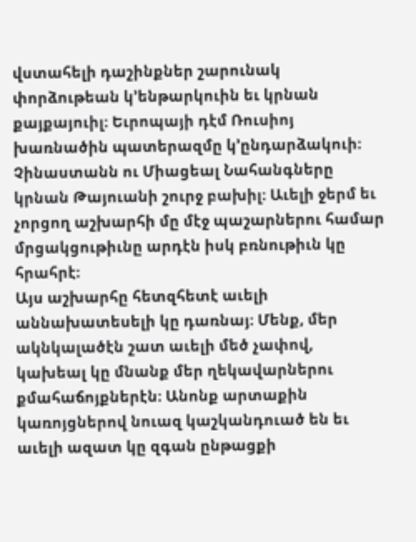վստահելի դաշինքներ շարունակ փորձութեան կ՚ենթարկուին եւ կրնան քայքայուիլ։ Եւրոպայի դէմ Ռուսիոյ խառնածին պատերազմը կ՚ընդարձակուի։ Չինաստանն ու Միացեալ Նահանգները կրնան Թայուանի շուրջ բախիլ։ Աւելի ջերմ եւ չորցող աշխարհի մը մէջ պաշարներու համար մրցակցութիւնը արդէն իսկ բռնութիւն կը հրահրէ։
Այս աշխարհը հետզհետէ աւելի աննախատեսելի կը դառնայ։ Մենք, մեր ակնկալածէն շատ աւելի մեծ չափով, կախեալ կը մնանք մեր ղեկավարներու քմահաճոյքներէն։ Անոնք արտաքին կառոյցներով նուազ կաշկանդուած են եւ աւելի ազատ կը զգան ընթացքի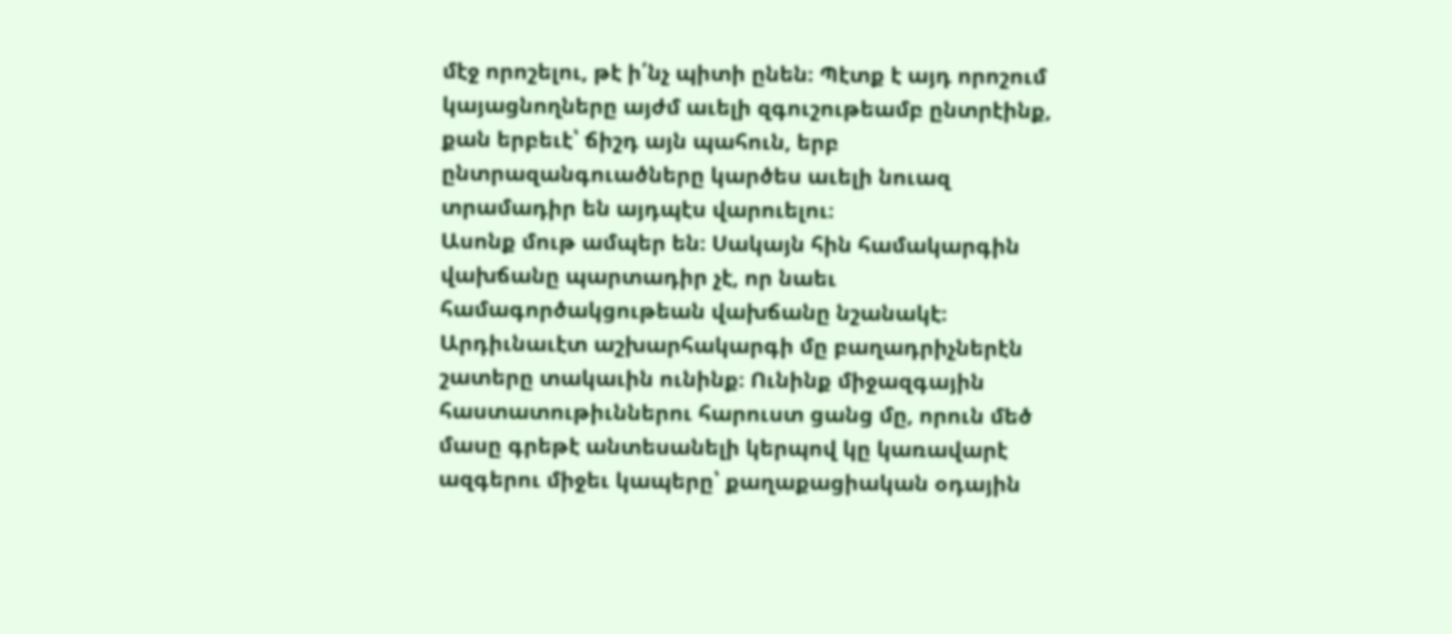մէջ որոշելու, թէ ի՛նչ պիտի ընեն։ Պէտք է այդ որոշում կայացնողները այժմ աւելի զգուշութեամբ ընտրէինք, քան երբեւէ՝ ճիշդ այն պահուն, երբ ընտրազանգուածները կարծես աւելի նուազ տրամադիր են այդպէս վարուելու։
Ասոնք մութ ամպեր են։ Սակայն հին համակարգին վախճանը պարտադիր չէ, որ նաեւ համագործակցութեան վախճանը նշանակէ։ Արդիւնաւէտ աշխարհակարգի մը բաղադրիչներէն շատերը տակաւին ունինք։ Ունինք միջազգային հաստատութիւններու հարուստ ցանց մը, որուն մեծ մասը գրեթէ անտեսանելի կերպով կը կառավարէ ազգերու միջեւ կապերը՝ քաղաքացիական օդային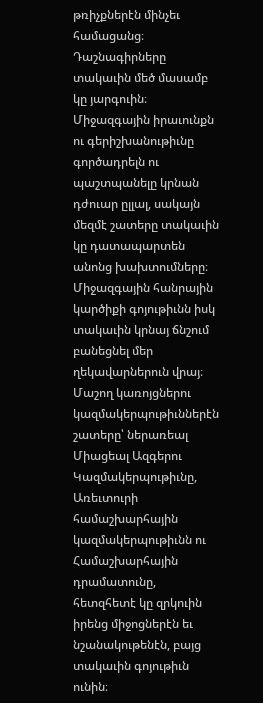թռիչքներէն մինչեւ համացանց։ Դաշնագիրները տակաւին մեծ մասամբ կը յարգուին։ Միջազգային իրաւունքն ու գերիշխանութիւնը գործադրելն ու պաշտպանելը կրնան դժուար ըլլալ, սակայն մեզմէ շատերը տակաւին կը դատապարտեն անոնց խախտումները։ Միջազգային հանրային կարծիքի գոյութիւնն իսկ տակաւին կրնայ ճնշում բանեցնել մեր ղեկավարներուն վրայ։ Մաշող կառոյցներու կազմակերպութիւններէն շատերը՝ ներառեալ Միացեալ Ազգերու Կազմակերպութիւնը, Առեւտուրի համաշխարհային կազմակերպութիւնն ու Համաշխարհային դրամատունը, հետզհետէ կը զրկուին իրենց միջոցներէն եւ նշանակութենէն, բայց տակաւին գոյութիւն ունին։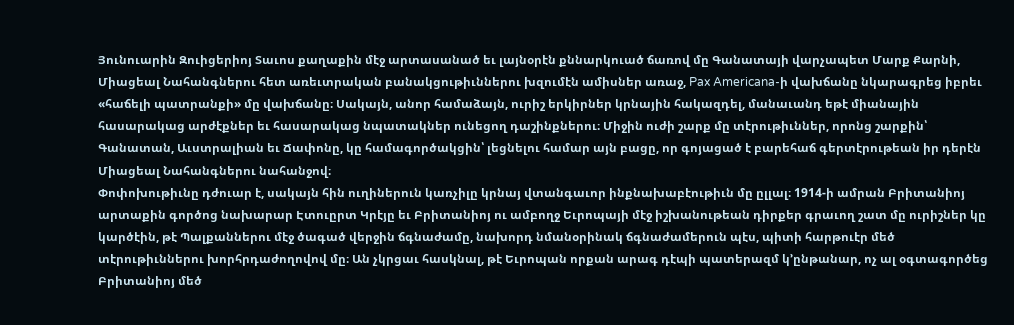Յունուարին Զուիցերիոյ Տաւոս քաղաքին մէջ արտասանած եւ լայնօրէն քննարկուած ճառով մը Գանատայի վարչապետ Մարք Քարնի, Միացեալ Նահանգներու հետ առեւտրական բանակցութիւններու խզումէն ամիսներ առաջ, Pax Americana-ի վախճանը նկարագրեց իբրեւ «հաճելի պատրանքի» մը վախճանը։ Սակայն, անոր համաձայն, ուրիշ երկիրներ կրնային հակազդել, մանաւանդ եթէ միանային հասարակաց արժէքներ եւ հասարակաց նպատակներ ունեցող դաշինքներու։ Միջին ուժի շարք մը տէրութիւններ, որոնց շարքին՝ Գանատան, Աւստրալիան եւ Ճափոնը, կը համագործակցին՝ լեցնելու համար այն բացը, որ գոյացած է բարեհաճ գերտէրութեան իր դերէն Միացեալ Նահանգներու նահանջով։
Փոփոխութիւնը դժուար է, սակայն հին ուղիներուն կառչիլը կրնայ վտանգաւոր ինքնախաբէութիւն մը ըլլալ։ 1914-ի ամրան Բրիտանիոյ արտաքին գործոց նախարար Էտուըրտ Կրէյը եւ Բրիտանիոյ ու ամբողջ Եւրոպայի մէջ իշխանութեան դիրքեր գրաւող շատ մը ուրիշներ կը կարծէին, թէ Պալքաններու մէջ ծագած վերջին ճգնաժամը, նախորդ նմանօրինակ ճգնաժամերուն պէս, պիտի հարթուէր մեծ տէրութիւններու խորհրդաժողովով մը։ Ան չկրցաւ հասկնալ, թէ Եւրոպան որքան արագ դէպի պատերազմ կ՚ընթանար, ոչ ալ օգտագործեց Բրիտանիոյ մեծ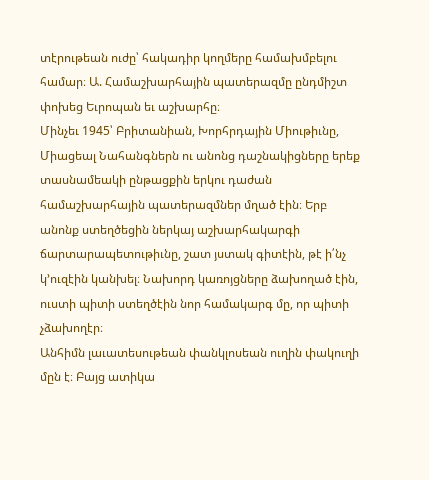տէրութեան ուժը՝ հակադիր կողմերը համախմբելու համար։ Ա. Համաշխարհային պատերազմը ընդմիշտ փոխեց Եւրոպան եւ աշխարհը։
Մինչեւ 1945՝ Բրիտանիան, Խորհրդային Միութիւնը, Միացեալ Նահանգներն ու անոնց դաշնակիցները երեք տասնամեակի ընթացքին երկու դաժան համաշխարհային պատերազմներ մղած էին։ Երբ անոնք ստեղծեցին ներկայ աշխարհակարգի ճարտարապետութիւնը, շատ յստակ գիտէին, թէ ի՛նչ կ՚ուզէին կանխել։ Նախորդ կառոյցները ձախողած էին, ուստի պիտի ստեղծէին նոր համակարգ մը, որ պիտի չձախողէր։
Անհիմն լաւատեսութեան փանկլոսեան ուղին փակուղի մըն է։ Բայց ատիկա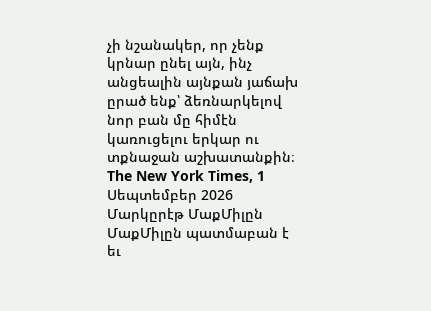չի նշանակեր, որ չենք կրնար ընել այն, ինչ անցեալին այնքան յաճախ ըրած ենք՝ ձեռնարկելով նոր բան մը հիմէն կառուցելու երկար ու տքնաջան աշխատանքին։
The New York Times, 1 Սեպտեմբեր 2026
Մարկըրէթ ՄաքՄիլըն
ՄաքՄիլըն պատմաբան է եւ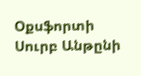Օքսֆորտի Սուրբ Անթընի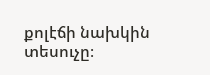քոլէճի նախկին տեսուչը։